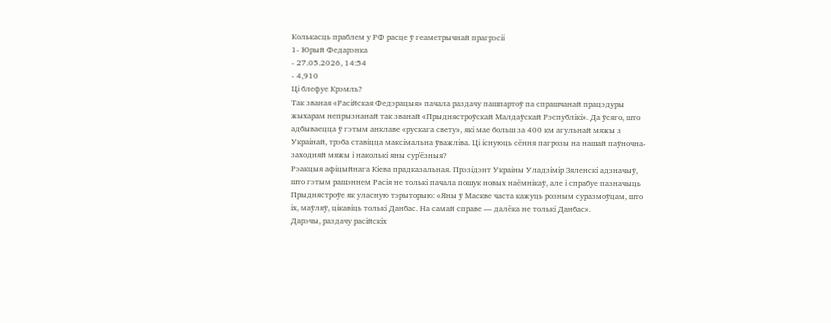Колькасць праблем у РФ расце ў геаметрычнай прагрэсіі
1- Юрый Федарэнка
- 27.05.2026, 14:54
- 4,910
Ці блефуе Крэмль?
Так званая «Расійская Федэрацыя» пачала раздачу пашпартоў па спрашчанай працэдуры жыхарам непрызнанай так званай «Прыднястроўскай Малдаўскай Рэспублікі». Да ўсяго, што адбываецца ў гэтым анклаве «рускага свету», які мае больш за 400 км агульнай мяжы з Украінай, трэба ставіцца максімальна ўважліва. Ці існуюць сёння пагрозы на нашай паўночна-заходняй мяжы і наколькі яны сур'ёзныя?
Рэакцыя афіцыйнага Кіева прадказальная. Прэзідэнт Украіны Уладзімір Зяленскі адзначыў, што гэтым рашэннем Расія не толькі пачала пошук новых наёмнікаў, але і спрабуе пазначыць Прыднястроўе як уласную тэрыторыю: «Яны ў Маскве часта кажуць розным суразмоўцам, што іх, маўляў, цікавіць толькі Данбас. На самай справе — далёка не толькі Данбас».
Дарэчы, раздачу расійскіх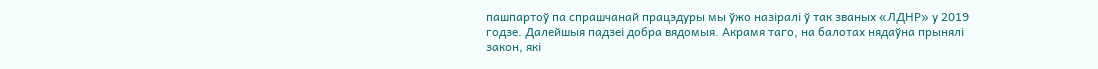пашпартоў па спрашчанай працэдуры мы ўжо назіралі ў так званых «ЛДНР» у 2019 годзе. Далейшыя падзеі добра вядомыя. Акрамя таго, на балотах нядаўна прынялі закон, які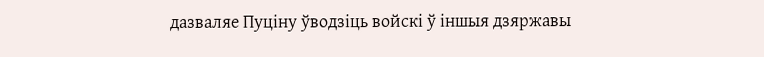дазваляе Пуціну ўводзіць войскі ў іншыя дзяржавы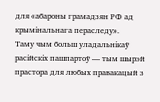для «абароны грамадзян РФ ад крымінальнага пераследу».
Таму чым больш уладальнікаў расійскіх пашпартоў — тым шырэй прастора для любых правакацый з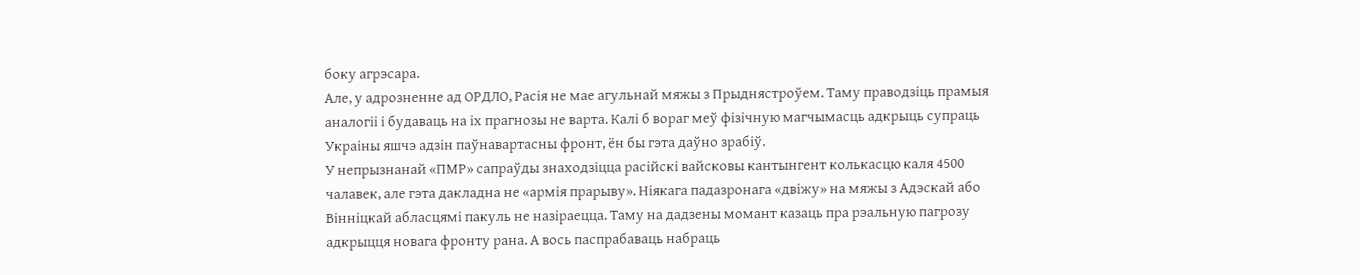боку агрэсара.
Але, у адрозненне ад ОРДЛО, Расія не мае агульнай мяжы з Прыднястроўем. Таму праводзіць прамыя аналогіі і будаваць на іх прагнозы не варта. Калі б вораг меў фізічную магчымасць адкрыць супраць Украіны яшчэ адзін паўнавартасны фронт, ён бы гэта даўно зрабіў.
У непрызнанай «ПМР» сапраўды знаходзіцца расійскі вайсковы кантынгент колькасцю каля 4500 чалавек, але гэта дакладна не «армія прарыву». Ніякага падазронага «двіжу» на мяжы з Адэскай або Вінніцкай абласцямі пакуль не назіраецца. Таму на дадзены момант казаць пра рэальную пагрозу адкрыцця новага фронту рана. А вось паспрабаваць набраць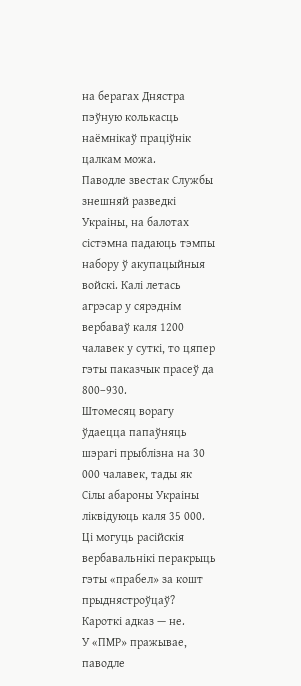на берагах Днястра пэўную колькасць наёмнікаў праціўнік цалкам можа.
Паводле звестак Службы знешняй разведкі Украіны, на балотах сістэмна падаюць тэмпы набору ў акупацыйныя войскі. Калі летась агрэсар у сярэднім вербаваў каля 1200 чалавек у суткі, то цяпер гэты паказчык прасеў да 800–930.
Штомесяц ворагу ўдаецца папаўняць шэрагі прыблізна на 30 000 чалавек, тады як Сілы абароны Украіны ліквідуюць каля 35 000. Ці могуць расійскія вербавальнікі перакрыць гэты «прабел» за кошт прыднястроўцаў?
Кароткі адказ — не.
У «ПМР» пражывае, паводле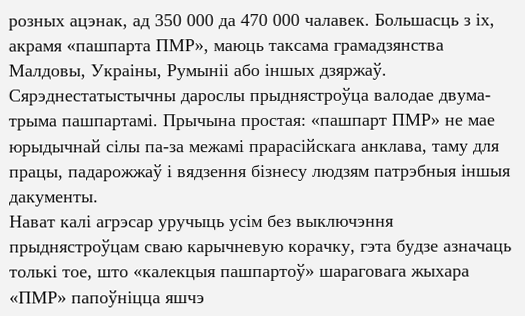розных ацэнак, ад 350 000 да 470 000 чалавек. Большасць з іх, акрамя «пашпарта ПМР», маюць таксама грамадзянства Малдовы, Украіны, Румыніі або іншых дзяржаў. Сярэднестатыстычны дарослы прыднястроўца валодае двума-трыма пашпартамі. Прычына простая: «пашпарт ПМР» не мае юрыдычнай сілы па-за межамі прарасійскага анклава, таму для працы, падарожжаў і вядзення бізнесу людзям патрэбныя іншыя дакументы.
Нават калі агрэсар уручыць усім без выключэння прыднястроўцам сваю карычневую корачку, гэта будзе азначаць толькі тое, што «калекцыя пашпартоў» шараговага жыхара «ПМР» папоўніцца яшчэ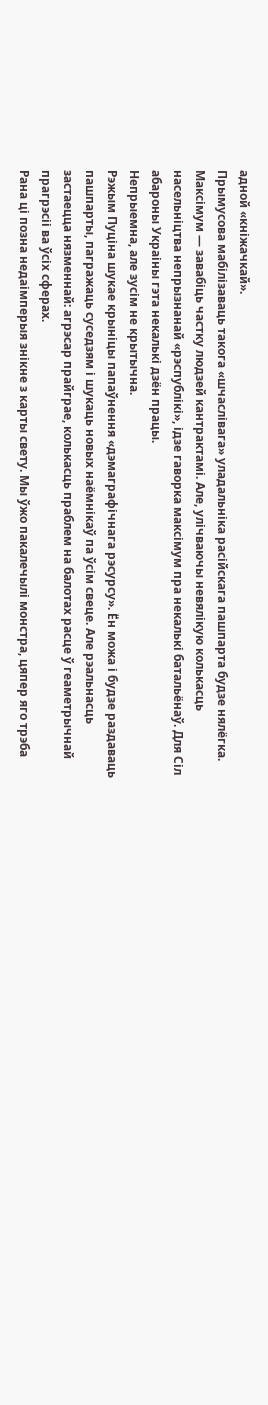адной «кніжачкай».
Прымусова мабілізаваць такога «шчаслівага» уладальніка расійскага пашпарта будзе нялёгка. Максімум — завабіць частку людзей кантрактамі. Але, улічваючы невялікую колькасць насельніцтва непрызнанай «рэспублікі», ідзе гаворка максімум пра некалькі батальёнаў. Для Сіл абароны Украіны гэта некалькі дзён працы.
Непрыемна, але зусім не крытычна.
Рэжым Пуціна шукае крыніцы папаўнення «дэмаграфічнага рэсурсу». Ён можа і будзе раздаваць пашпарты, пагражаць суседзям і шукаць новых наёмнікаў па ўсім свеце. Але рэальнасць застаецца нязменнай: агрэсар прайграе, колькасць праблем на балотах расце ў геаметрычнай прагрэсіі ва ўсіх сферах.
Рана ці позна недаімперыя знікне з карты свету. Мы ўжо пакалечылі монстра, цяпер яго трэба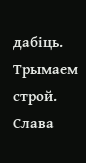дабіць. Трымаем строй. Слава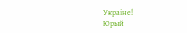Украіне!
Юрый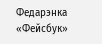Федарэнка «Фейсбук»